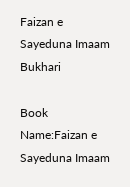Faizan e Sayeduna Imaam Bukhari

Book Name:Faizan e Sayeduna Imaam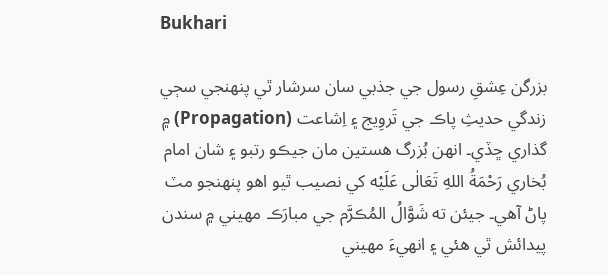Bukhari

بزرگن عِشقِ رسول جي جذبي سان سرشار ٿي پنهنجي سڄي زندگي حديثِ پاڪ جي تَروِيج ۽ اِشاعت (Propagation) ۾ گذاري ڇڏي۔ انهن بُزرگ هستين مان جيڪو رتبو ۽ شان امام بُخاري رَحْمَةُ اللهِ تَعَالٰی عَلَيْه کي نصيب ٿيو اهو پنهنجو مٽ پاڻ آهي۔ جيئن ته شَوَّالُ المُڪرَّم جي مبارَڪ مهيني ۾ سندن پيدائش ٿي هئي ۽ انهيءَ مهيني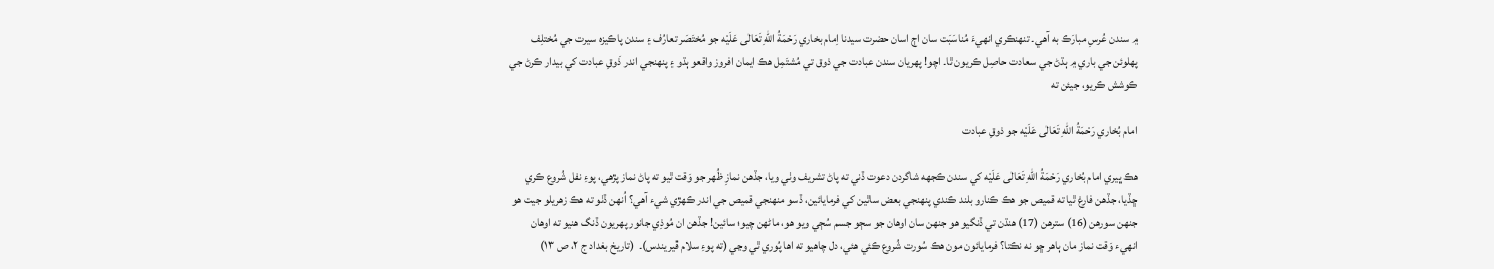۾ سندن عُرسِ مبارَڪ به آهي۔ تنهنڪري انهيءَ مُناسَبَت سان اڄ اسان حضرت سيدنا اِمام بخاري رَحْمَةُ اللهِ تَعَالٰی عَلَيْه جو مُختَصَر تعارُف ۽ سندن پاڪيزه سيرت جي مُختلِف پهلوئن جي باري ۾ ٻڌڻ جي سعادت حاصِل ڪريون ٿا۔ اچو! پهريان سندن عبادت جي ذوق تي مُشتَمِل هڪ ايمان افروز واقعو ٻڌو ۽ پنهنجي اندر ذَوقِ عبادت کي بيدار ڪرڻ جي ڪوشش ڪريو، جيئن ته

امام بُخاري رَحْمَةُ اللهِ تَعَالٰی عَلَيْه جو ذوقِ عبادت

هڪ ڀيري امام بُخاري رَحْمَةُ اللهِ تَعَالٰی عَلَيْه کي سندن ڪجهه شاگردن دعوت ڏني ته پاڻ تشريف وٺي ويا، جڏهن نمازِ ظُهر جو وَقت ٿيو ته پاڻ نماز پڙھي، پوءِ نفل شُروع ڪري ڇڏيا، جڏهن فارغ ٿيا ته قميص جو هڪ ڪنارو بلند ڪندي پنهنجي بعض ساٿين کي فرمايائين، ڏسو منهنجي قميص جي اندر ڪهڙي شيء آهي؟ اُنهن ڏٺو ته هڪ زهريلو جيت هو جنهن سورهن (16) سترهن (17) هنڌن تي ڏنگيو هو جنهن سان اوهان جو سڄو جسم سُڄي ويو هو، ماڻهن چيو؛ سائين! جڏهن ان مُوذِي جانور پهريون ڏنگ هنيو ته اوهان انهيء وَقت نماز مان ٻاهر ڇو نه نڪتا؟ فرمايائون مون هڪ سُورت شُروع ڪئي هئي، دل چاهيو ته اها پُوري ٿي وڃي (ته پوءِ سلام ڦيريندس)۔  (تاريخ بغداد ج ۲، ص ۱۳)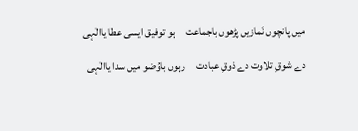میں پانچوں نَمازیں پڑھوں باجماعت     ہو توفیق ایسی عطا یاالٰہی

دے شوقِ تلاوت دے ذوقِ عبادت     رہوں باوُضو میں سدا یاالٰہی